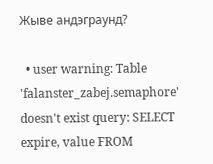Жыве андэграунд?

  • user warning: Table 'falanster_zabej.semaphore' doesn't exist query: SELECT expire, value FROM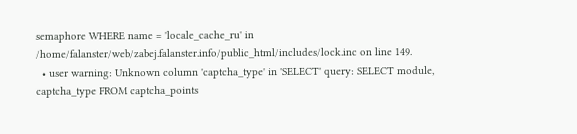semaphore WHERE name = 'locale_cache_ru' in /home/falanster/web/zabej.falanster.info/public_html/includes/lock.inc on line 149.
  • user warning: Unknown column 'captcha_type' in 'SELECT' query: SELECT module, captcha_type FROM captcha_points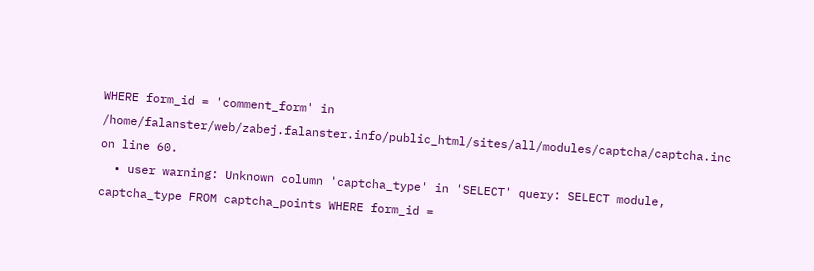WHERE form_id = 'comment_form' in /home/falanster/web/zabej.falanster.info/public_html/sites/all/modules/captcha/captcha.inc on line 60.
  • user warning: Unknown column 'captcha_type' in 'SELECT' query: SELECT module, captcha_type FROM captcha_points WHERE form_id =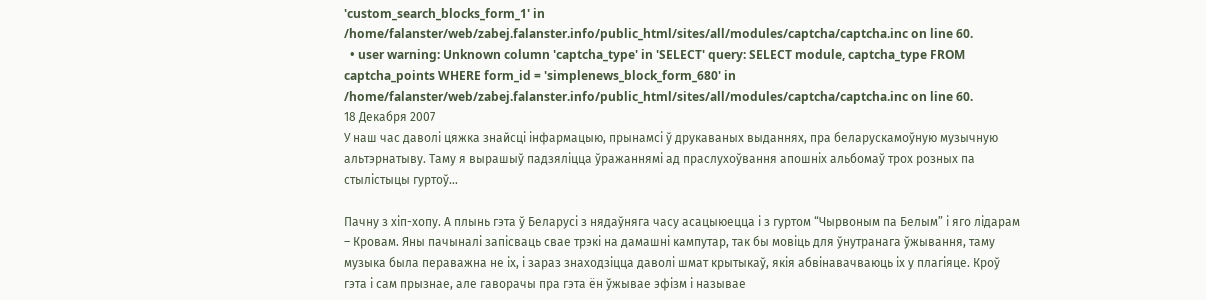'custom_search_blocks_form_1' in /home/falanster/web/zabej.falanster.info/public_html/sites/all/modules/captcha/captcha.inc on line 60.
  • user warning: Unknown column 'captcha_type' in 'SELECT' query: SELECT module, captcha_type FROM captcha_points WHERE form_id = 'simplenews_block_form_680' in /home/falanster/web/zabej.falanster.info/public_html/sites/all/modules/captcha/captcha.inc on line 60.
18 Декабря 2007
У наш час даволі цяжка знайсці інфармацыю, прынамсі ў друкаваных выданнях, пра беларускамоўную музычную альтэрнатыву. Таму я вырашыў падзяліцца ўражаннямі ад праслухоўвання апошніх альбомаў трох розных па стылістыцы гуртоў…

Пачну з хіп-хопу. А плынь гэта ў Беларусі з нядаўняга часу асацыюецца і з гуртом “Чырвоным па Белым” і яго лідарам – Кровам. Яны пачыналі запісваць свае трэкі на дамашні кампутар, так бы мовіць для ўнутранага ўжывання, таму музыка была пераважна не іх, і зараз знаходзіцца даволі шмат крытыкаў, якія абвінавачваюць іх у плагіяце. Кроў гэта і сам прызнае, але гаворачы пра гэта ён ўжывае эфізм і называе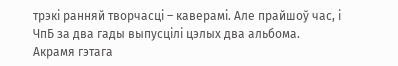трэкі ранняй творчасці – каверамі. Але прайшоў час, і  ЧпБ за два гады выпусцілі цэлых два альбома. Акрамя гэтага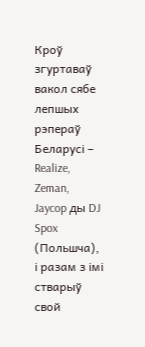Кроў згуртаваў вакол сябе лепшых рэпераў Беларусі – Realize, Zeman, Jaycop ды DJ Spox (Польшча), і разам з імі стварыў свой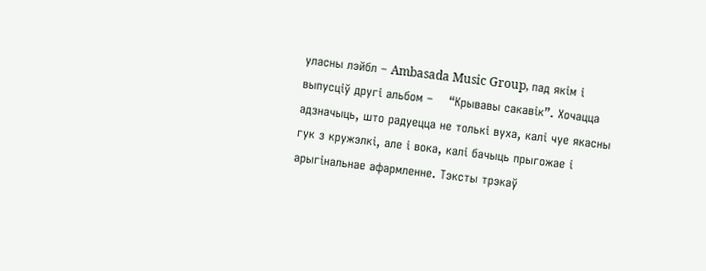уласны лэйбл – Ambasada Music Group, пад якім і выпусціў другі альбом –    “Крывавы сакавік”. Хочацца адзначыць, што радуецца не толькі вуха, калі чуе якасны гук з кружэлкі, але і вока, калі бачыць прыгожае і арыгінальнае афармленне. Тэксты трэкаў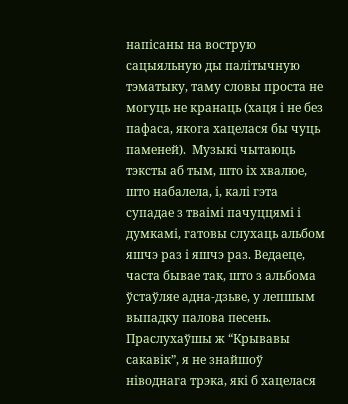напісаны на вострую сацыяльную ды палітычную тэматыку, таму словы проста не могуць не кранаць (хаця і не без пафаса, якога хацелася бы чуць паменей).  Музыкі чытаюць тэксты аб тым, што іх хвалюе, што набалела, і, калі гэта супадае з тваімі пачуццямі і думкамі, гатовы слухаць альбом яшчэ раз і яшчэ раз. Ведаеце, часта бывае так, што з альбома ўстаўляе адна-дзьве, у лепшым выпадку палова песень. Праслухаўшы ж “Крывавы сакавік”, я не знайшоў ніводнага трэка, які б хацелася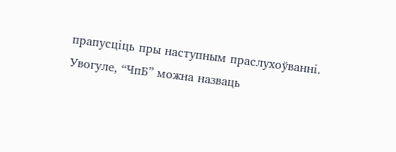прапусціць пры наступным праслухоўванні.
Увогуле, “ЧпБ” можна назваць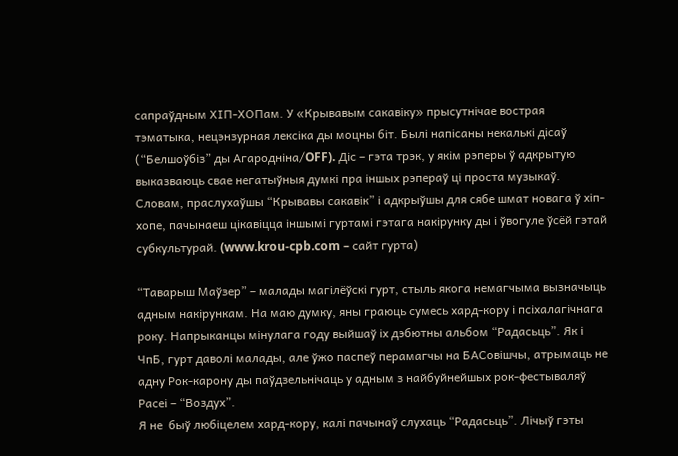сапраўдным ХІП-ХОПам. У «Крывавым сакавіку» прысутнічае вострая тэматыка, нецэнзурная лексіка ды моцны біт. Былі напісаны некалькі дісаў (“Белшоўбіз” ды Агародніна/OFF). Діс – гэта трэк, у якім рэперы ў адкрытую выказваюць свае негатыўныя думкі пра іншых рэпераў ці проста музыкаў.
Словам, праслухаўшы “Крывавы сакавік” і адкрыўшы для сябе шмат новага ў хіп-хопе, пачынаеш цікавіцца іншымі гуртамі гэтага накірунку ды і ўвогуле ўсёй гэтай субкультурай. (www.krou-cpb.com – сайт гурта)

“Таварыш Маўзер” – малады магілёўскі гурт, стыль якога немагчыма вызначыць адным накірункам. На маю думку, яны граюць сумесь хард-кору і псіхалагічнага року. Напрыканцы мінулага году выйшаў іх дэбютны альбом “Радасьць”. Як і ЧпБ, гурт даволі малады, але ўжо паспеў перамагчы на БАСовішчы, атрымаць не адну Рок-карону ды паўдзельнічаць у адным з найбуйнейшых рок-фестываляў Расеі – “Воздух”.
Я не  быў любіцелем хард-кору, калі пачынаў слухаць “Радасьць”. Лічыў гэты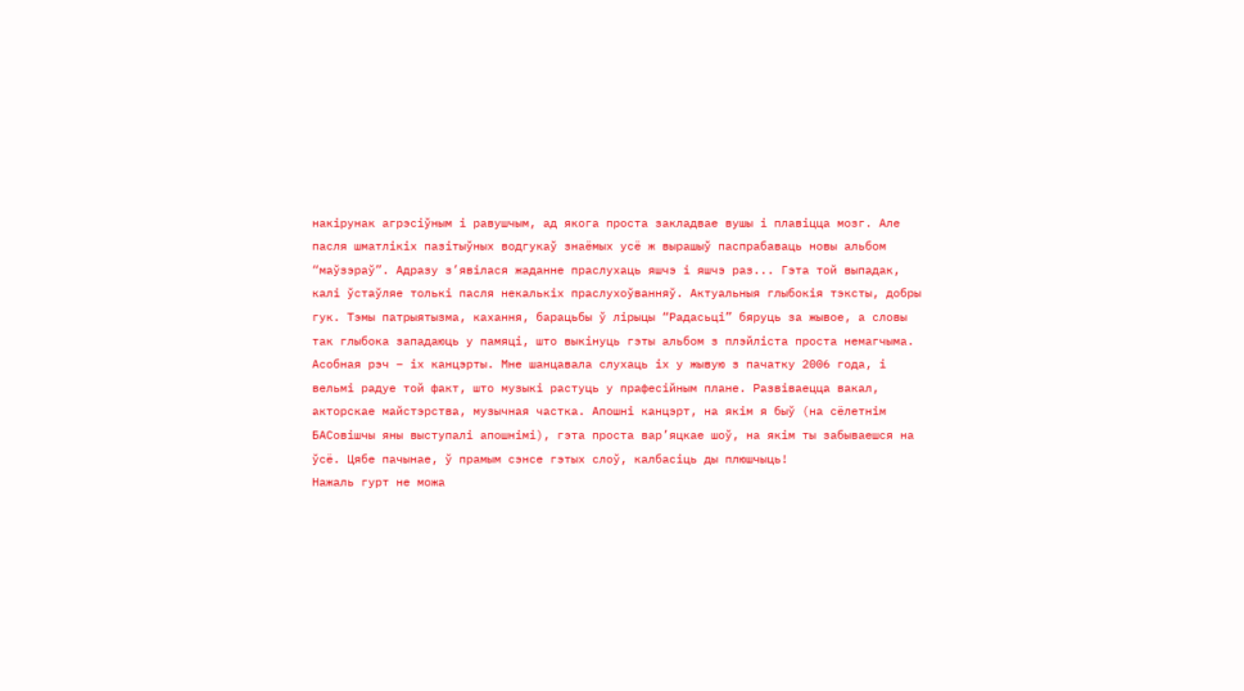накірунак агрэсіўным і равушчым, ад якога проста закладвае вушы і плавіцца мозг. Але пасля шматлікіх пазітыўных водгукаў знаёмых усё ж вырашыў паспрабаваць новы альбом “маўзэраў”. Адразу з’явілася жаданне праслухаць яшчэ і яшчэ раз... Гэта той выпадак, калі ўстаўляе толькі пасля некалькіх праслухоўванняў. Актуальныя глыбокія тэксты, добры гук. Тэмы патрыятызма, кахання, барацьбы ў лірыцы “Радасьці” бяруць за жывое, а словы так глыбока западаюць у памяці, што выкінуць гэты альбом з плэйліста проста немагчыма.
Асобная рэч – іх канцэрты. Мне шанцавала слухаць іх у жывую з пачатку 2006 года, і вельмі радуе той факт, што музыкі растуць у прафесійным плане. Развіваецца вакал, акторскае майстэрства, музычная частка. Апошні канцэрт, на якім я быў (на сёлетнім БАСовішчы яны выступалі апошнімі), гэта проста вар’яцкае шоў, на якім ты забываешся на ўсё. Цябе пачынае, ў прамым сэнсе гэтых слоў, калбасіць ды плюшчыць!
Нажаль гурт не можа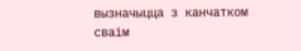вызначыцца з канчатком сваім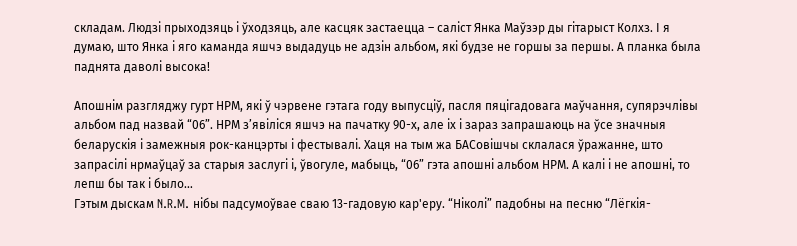складам. Людзі прыходзяць і ўходзяць, але касцяк застаецца – саліст Янка Маўзэр ды гітарыст Колхз. І я думаю, што Янка і яго каманда яшчэ выдадуць не адзін альбом, які будзе не горшы за першы. А планка была паднята даволі высока!

Апошнім разгляджу гурт НРМ, які ў чэрвене гэтага году выпусціў, пасля пяцігадовага маўчання, супярэчлівы альбом пад назвай “06”. НРМ з’явіліся яшчэ на пачатку 90-х, але іх і зараз запрашаюць на ўсе значныя беларускія і замежныя рок-канцэрты і фестывалі. Хаця на тым жа БАСовішчы склалася ўражанне, што запрасілі нрмаўцаў за старыя заслугі і, ўвогуле, мабыць, “06” гэта апошні альбом НРМ. А калі і не апошні, то лепш бы так і было…
Гэтым дыскам N.R.M. нібы падсумоўвае сваю 13-гадовую кар'еру. “Ніколі” падобны на песню “Лёгкія-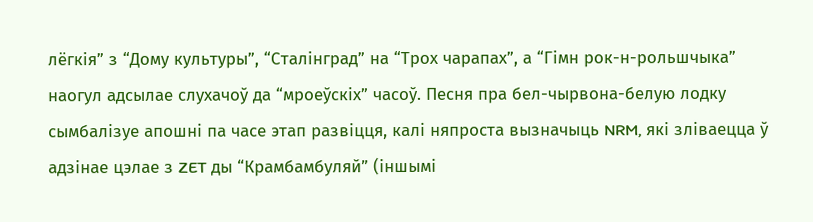лёгкія” з “Дому культуры”, “Сталінград” на “Трох чарапах”, а “Гімн рок-н-рольшчыка” наогул адсылае слухачоў да “мроеўскіх” часоў. Песня пра бел-чырвона-белую лодку сымбалізуе апошні па часе этап развіцця, калі няпроста вызначыць NRM, які зліваецца ў адзінае цэлае з ZET ды “Крамбамбуляй” (іншымі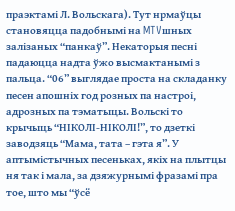праэктамі Л. Вольскага). Тут нрмаўцы становяцца падобнымі на MTVшных залізаных “панкаў”. Некаторыя песні падаюцца надта ўжо высмактанымі з пальца. “06” выглядае проста на складанку песен апошніх год розных па настроі, адрозных па тэматыцы. Вольскі то крычыць “НІКОЛІ-НІКОЛІ!”, то дзеткі заводзяць “Мама, тата – гэта я”. У аптымістычных песеньках, якіх на плытцы ня так і мала, за дзяжурнымі фразамі пра тое, што мы “ўсё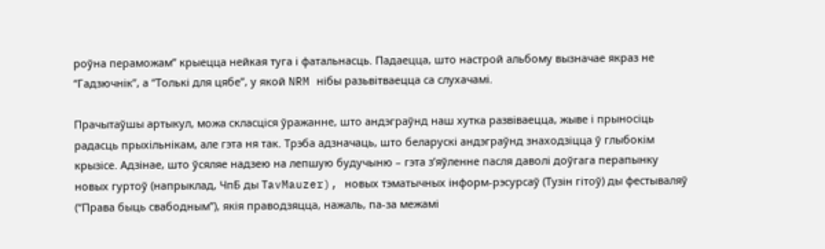роўна пераможам” крыецца нейкая туга і фатальнасць. Падаецца, што настрой альбому вызначае якраз не “Гадзючнік”, а “Толькі для цябе”, у якой NRM нібы разьвітваецца са слухачамі.

Прачытаўшы артыкул, можа скласціся ўражанне, што андэграўнд наш хутка развіваецца, жыве і прыносіць радасць прыхільнікам, але гэта ня так. Трэба адзначаць, што беларускі андэграўнд знаходзіцца ў глыбокім крызісе. Адзінае, што ўсяляе надзею на лепшую будучыню – гэта з’яўленне пасля даволі доўгага перапынку новых гуртоў (напрыклад, ЧпБ ды ТavMauzer), новых тэматычных інформ-рэсурсаў (Тузін гітоў) ды фестываляў (“Права быць свабодным”), якія праводзяцца, нажаль, па-за межамі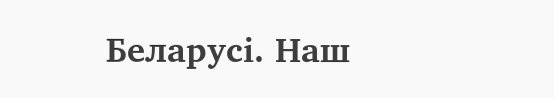Беларусі. Наш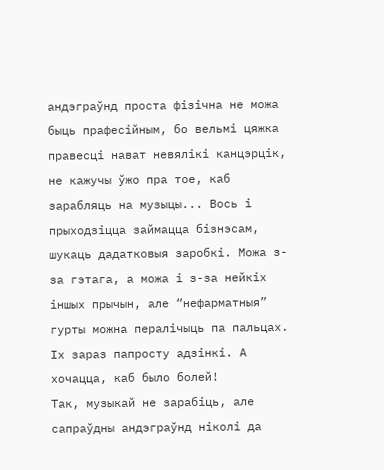андэграўнд проста фізічна не можа быць прафесійным, бо вельмі цяжка правесці нават невялікі канцэрцік, не кажучы ўжо пра тое, каб зарабляць на музыцы... Вось і прыходзіцца займацца бізнэсам, шукаць дадатковыя заробкі. Можа з-за гэтага, а можа і з-за нейкіх іншых прычын, але “нефарматныя” гурты можна пералічыць па пальцах. Іх зараз папросту адзінкі. А хочацца, каб было болей!
Так, музыкай не зарабіць, але сапраўдны андэграўнд ніколі да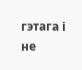гэтага і не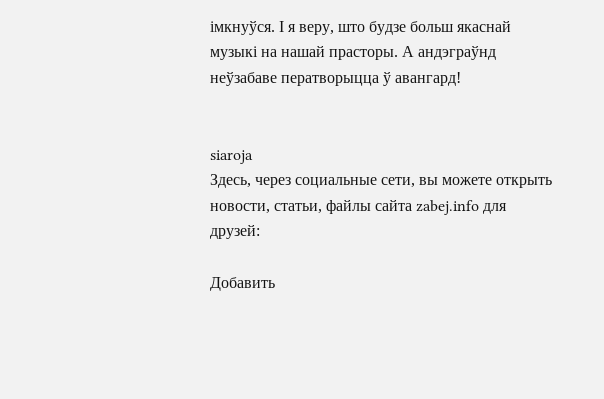імкнуўся. І я веру, што будзе больш якаснай музыкі на нашай прасторы. А андэграўнд неўзабаве ператворыцца ў авангард!


siaroja
Здесь, через социальные сети, вы можете открыть новости, статьи, файлы сайта zabej.info для друзей:

Добавить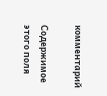комментарий

Содержимое этого поля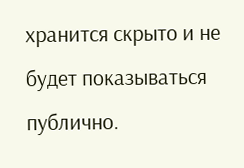хранится скрыто и не будет показываться публично.